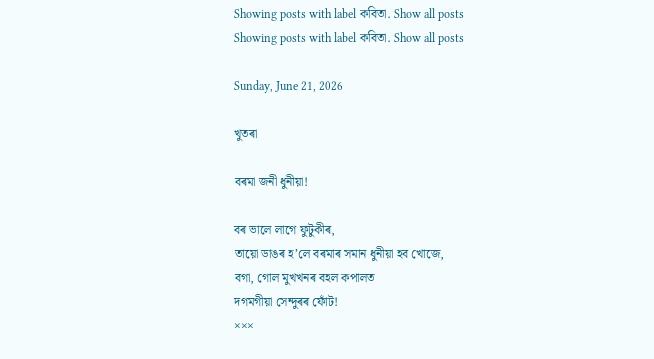Showing posts with label কবিতা. Show all posts
Showing posts with label কবিতা. Show all posts

Sunday, June 21, 2026

খুতৰা

বৰমা জনী ধুনীয়া!

বৰ ভালে লাগে ফুটুকীৰ,
তায়ো ডাঙৰ হ’লে বৰমাৰ সমান ধুনীয়া হব খোজে,
বগা, গোল মুখখনৰ বহল কপালত
দগমগীয়া সেন্দুৰৰ ফোঁট!
×××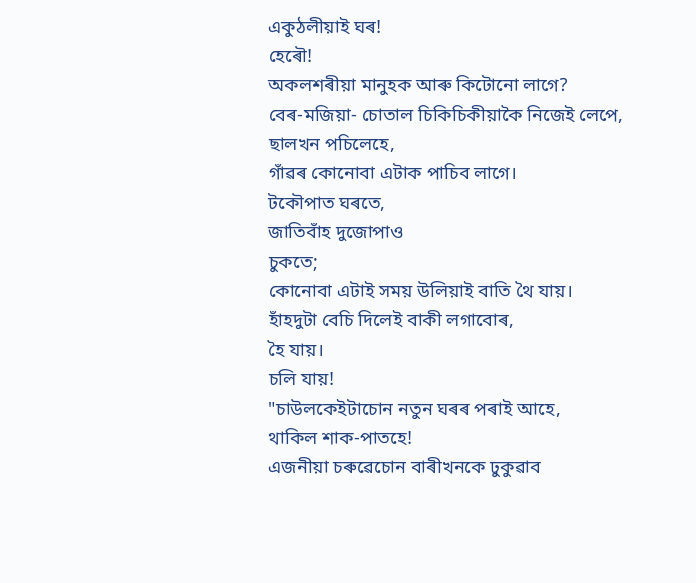একুঠলীয়াই ঘৰ!
হেৰৌ!
অকলশৰীয়া মানুহক আৰু কিটোনো লাগে?
বেৰ-মজিয়া- চোতাল চিকিচিকীয়াকৈ নিজেই লেপে,
ছালখন পচিলেহে,
গাঁৱৰ কোনোবা এটাক পাচিব লাগে।
টকৌপাত ঘৰতে,
জাতিবাঁহ দুজোপাও
চুকতে;
কোনোবা এটাই সময় উলিয়াই বাতি থৈ যায়।
হাঁহদুটা বেচি দিলেই বাকী লগাবোৰ,
হৈ যায়।
চলি যায়!
"চাউলকেইটাচোন নতুন ঘৰৰ পৰাই আহে,
থাকিল শাক-পাতহে!
এজনীয়া চৰুৱেচোন বাৰীখনকে ঢুকুৱাব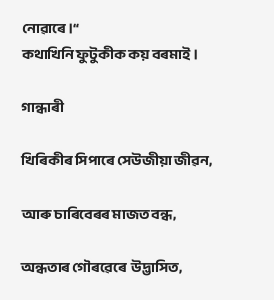নোৱাৰে।“
কথাখিনি ফুটুকীক কয় বৰমাই।

গান্ধাৰী

খিৰিকীৰ সিপাৰে সেউজীয়া জীৱন,

আৰু চাৰিবেৰৰ মাজত বন্ধ,

অন্ধতাৰ গৌৰৱেৰে  উদ্ভাসিত,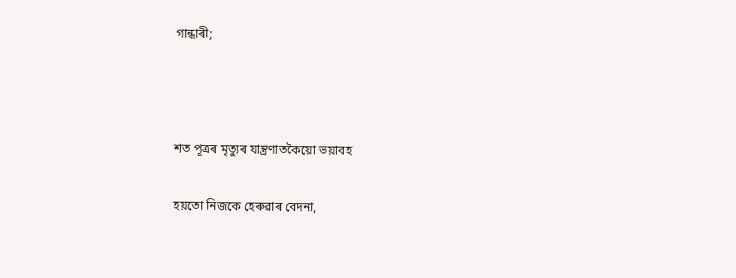গান্ধাৰী;



শত পূত্ৰৰ মৃত্যুৰ যান্ত্ৰণাতকৈয়ো ভয়াবহ

হয়তো নিজকে হেৰুৱাৰ বেদনা,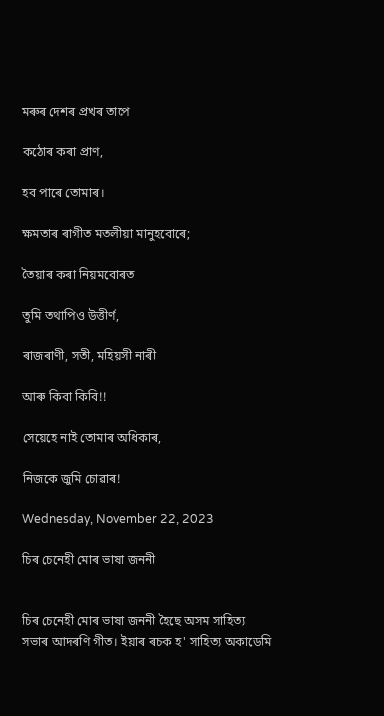মৰুৰ দেশৰ প্ৰখৰ তাপে

কঠোৰ কৰা প্ৰাণ,

হব পাৰে তোমাৰ।

ক্ষমতাৰ ৰাগীত মতলীয়া মানুহবোৰে;

তৈয়াৰ কৰা নিয়মবোৰত

তুমি তথাপিও উত্তীৰ্ণ,

ৰাজৰাণী, সতী, মহিয়সী নাৰী

আৰু কিবা কিবি!!

সেয়েহে নাই তোমাৰ অধিকাৰ,

নিজকে জুমি চোৱাৰ!

Wednesday, November 22, 2023

চিৰ চেনেহী মোৰ ভাষা জননী


চিৰ চেনেহী মোৰ ভাষা জননী হৈছে অসম সাহিত্য সভাৰ আদৰণি গীত। ইয়াৰ ৰচক হ' সাহিত্য অকাডেমি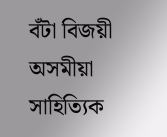বঁটা বিজয়ী অসমীয়া সাহিত্যিক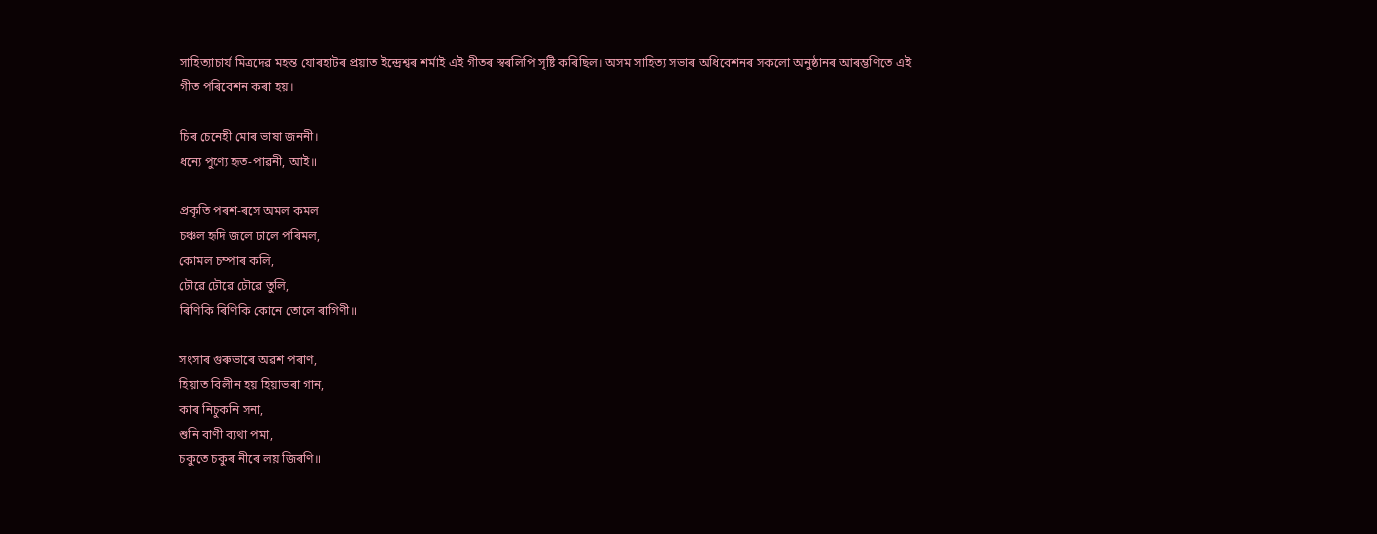সাহিত্যাচাৰ্য মিত্ৰদেৱ মহন্ত যোৰহাটৰ প্ৰয়াত ইন্দ্ৰেশ্বৰ শৰ্মাই এই গীতৰ স্বৰলিপি সৃষ্টি কৰিছিল। অসম সাহিত্য সভাৰ অধিবেশনৰ সকলো অনুষ্ঠানৰ আৰম্ভণিতে এই গীত পৰিবেশন কৰা হয়।

চিৰ চেনেহী মোৰ ভাষা জননী।
ধন্যে পুণ্যে হৃত-পাৱনী, আই॥

প্ৰকৃতি পৰশ-ৰসে অমল কমল
চঞ্চল হৃদি জলে ঢালে পৰিমল,
কোমল চম্পাৰ কলি,
ঢৌৱে ঢৌৱে ঢৌৱে তুলি,
ৰিণিকি ৰিণিকি কোনে তোলে ৰাগিণী॥

সংসাৰ গুৰুভাৰে অৱশ পৰাণ,
হিয়াত বিলীন হয় হিয়াভৰা গান,
কাৰ নিচুকনি সনা,
শুনি বাণী ব্যথা পমা,
চকুতে চকুৰ নীৰে লয় জিৰণি॥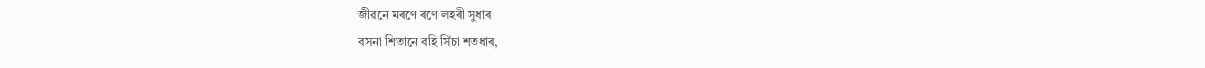জীৱনে মৰণে ৰণে লহৰী সুধাৰ
বসনা শিতানে বহি সিঁচা শতধাৰ,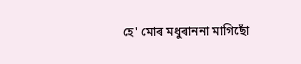হে' মোৰ মধুৰাননা মাগিছোঁ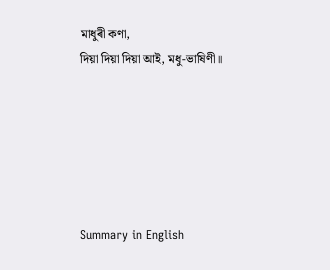মাধুৰী কণা,
দিয়া দিয়া দিয়া আই, মধু-ভাষিণী॥






Summary in English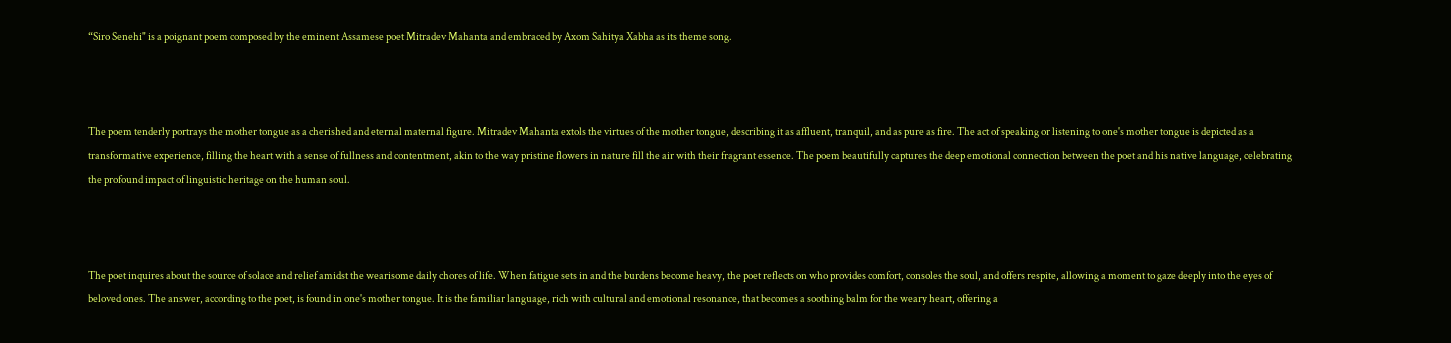“Siro Senehi" is a poignant poem composed by the eminent Assamese poet Mitradev Mahanta and embraced by Axom Sahitya Xabha as its theme song.



The poem tenderly portrays the mother tongue as a cherished and eternal maternal figure. Mitradev Mahanta extols the virtues of the mother tongue, describing it as affluent, tranquil, and as pure as fire. The act of speaking or listening to one's mother tongue is depicted as a transformative experience, filling the heart with a sense of fullness and contentment, akin to the way pristine flowers in nature fill the air with their fragrant essence. The poem beautifully captures the deep emotional connection between the poet and his native language, celebrating the profound impact of linguistic heritage on the human soul.



The poet inquires about the source of solace and relief amidst the wearisome daily chores of life. When fatigue sets in and the burdens become heavy, the poet reflects on who provides comfort, consoles the soul, and offers respite, allowing a moment to gaze deeply into the eyes of beloved ones. The answer, according to the poet, is found in one's mother tongue. It is the familiar language, rich with cultural and emotional resonance, that becomes a soothing balm for the weary heart, offering a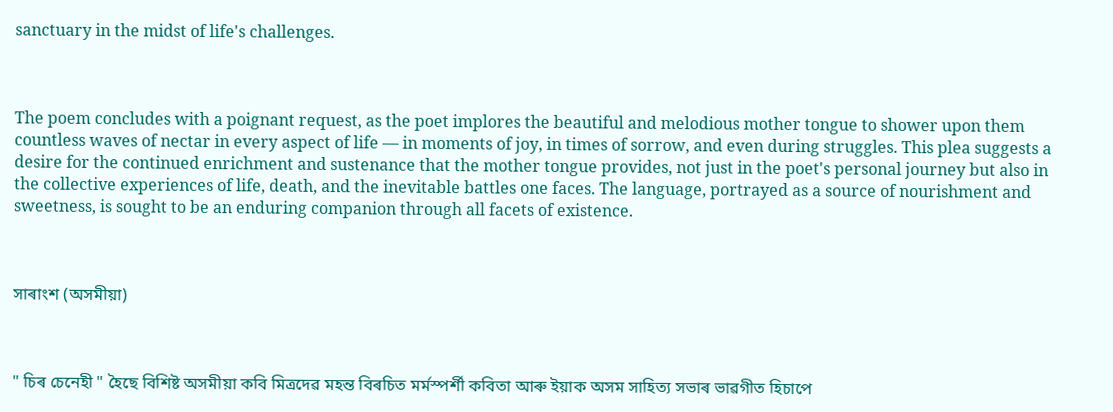sanctuary in the midst of life's challenges.



The poem concludes with a poignant request, as the poet implores the beautiful and melodious mother tongue to shower upon them countless waves of nectar in every aspect of life — in moments of joy, in times of sorrow, and even during struggles. This plea suggests a desire for the continued enrichment and sustenance that the mother tongue provides, not just in the poet's personal journey but also in the collective experiences of life, death, and the inevitable battles one faces. The language, portrayed as a source of nourishment and sweetness, is sought to be an enduring companion through all facets of existence.



সাৰাংশ (অসমীয়া)



" চিৰ চেনেহী " হৈছে বিশিষ্ট অসমীয়া কবি মিত্ৰদেৱ মহন্ত বিৰচিত মৰ্মস্পৰ্শী কবিতা আৰু ইয়াক অসম সাহিত্য সভাৰ ভাৱগীত হিচাপে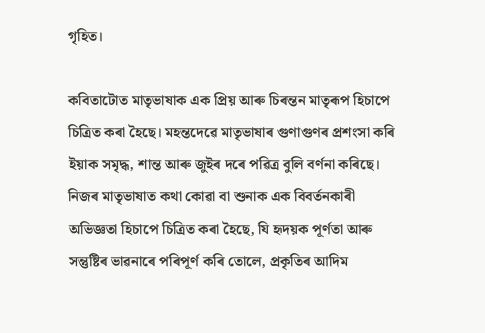গৃহিত।

কবিতাটোত মাতৃভাষাক এক প্ৰিয় আৰু চিৰন্তন মাতৃৰূপ হিচাপে চিত্ৰিত কৰা হৈছে। মহন্তদেৱে মাতৃভাষাৰ গুণাগুণৰ প্ৰশংসা কৰি ইয়াক সমৃদ্ধ, শান্ত আৰু জুইৰ দৰে পৱিত্ৰ বুলি বৰ্ণনা কৰিছে। নিজৰ মাতৃভাষাত কথা কোৱা বা শুনাক এক বিবৰ্তনকাৰী অভিজ্ঞতা হিচাপে চিত্ৰিত কৰা হৈছে, যি হৃদয়ক পূৰ্ণতা আৰু সন্তুষ্টিৰ ভাৱনাৰে পৰিপূৰ্ণ কৰি তোলে, প্ৰকৃতিৰ আদিম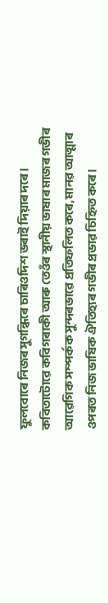ফুলবোৰে নিজৰ সুগন্ধিৰে চাৰিওদিশ ভৰাই দিয়াৰ দৰে। কবিতাটোৱে কবিগৰাকী আৰু তেওঁৰ স্থানীয় ভাষাৰ মাজৰ গভীৰ আৱেগিক সম্পৰ্কক সুন্দৰভাৱে প্ৰতিফলিত কৰে, মানৱ আত্মাৰ ওপৰত নিজ ভাষিক ঐতিহ্যৰ গভীৰ প্ৰভাৱ চিহ্নিত কৰে।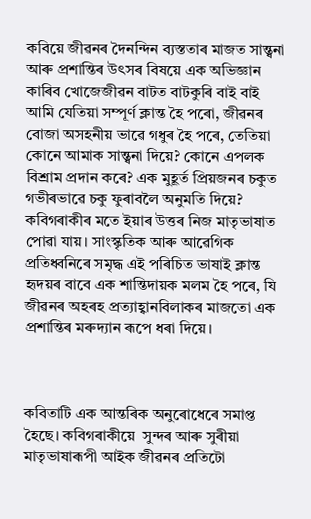কবিয়ে জীৱনৰ দৈনন্দিন ব্যস্ততাৰ মাজত সান্ত্বনা আৰু প্ৰশান্তিৰ উৎসৰ বিষয়ে এক অভিজ্ঞান কাৰিব খোজেজীৱন বাটত বাটকুৰি বাই বাই আমি যেতিয়া সম্পূৰ্ণ ক্লান্ত হৈ পৰো, জীৱনৰ বোজা অসহনীয় ভাৱে গধুৰ হৈ পৰে, তেতিয়া কোনে আমাক সান্ত্বনা দিয়ে? কোনে এপলক বিশ্ৰাম প্ৰদান কৰে? এক মুহূৰ্ত প্ৰিয়জনৰ চকুত গভীৰভাৱে চকু ফুৰাবলৈ অনুমতি দিয়ে? কবিগৰাকীৰ মতে ইয়াৰ উত্তৰ নিজ মাতৃভাষাত পোৱা যায়। সাংস্কৃতিক আৰু আৱেগিক প্ৰতিধ্বনিৰে সমৃদ্ধ এই পৰিচিত ভাষাই ক্লান্ত হৃদয়ৰ বাবে এক শান্তিদায়ক মলম হৈ পৰে, যি জীৱনৰ অহৰহ প্ৰত্যাহ্বানবিলাকৰ মাজতো এক প্ৰশান্তিৰ মৰুদ্যান ৰূপে ধৰা দিয়ে।



কবিতাটি এক আন্তৰিক অনুৰোধেৰে সমাপ্ত হৈছে। কবিগৰাকীয়ে  সুন্দৰ আৰু সুৰীয়া মাতৃভাষাৰূপী আইক জীৱনৰ প্ৰতিটো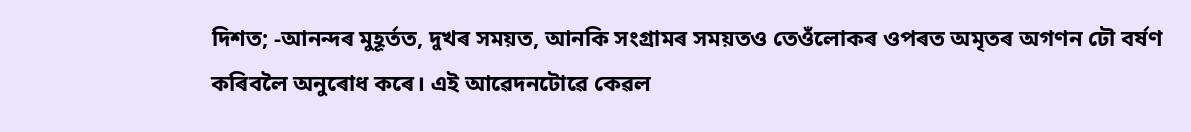দিশত; -আনন্দৰ মুহূৰ্তত, দুখৰ সময়ত, আনকি সংগ্ৰামৰ সময়তও তেওঁলোকৰ ওপৰত অমৃতৰ অগণন ঢৌ বৰ্ষণ কৰিবলৈ অনুৰোধ কৰে। এই আৱেদনটোৱে কেৱল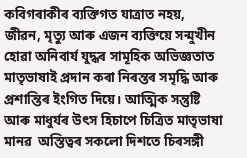কবিগৰাকীৰ ব্যক্তিগত যাত্ৰাত নহয়, জীৱন, মৃত্যু আৰু এজন ব্যক্তিয়ে সন্মুখীন হোৱা অনিবাৰ্য যুদ্ধৰ সামূহিক অভিজ্ঞতাত মাতৃভাষাই প্ৰদান কৰা নিৰন্তৰ সমৃদ্ধি আৰু প্ৰশান্তিৰ ইংগিত দিয়ে। আত্মিক সন্তুষ্টি আৰু মাধুৰ্যৰ উৎস হিচাপে চিত্ৰিত মাতৃভাষা মানৱ  অস্তিত্বৰ সকলো দিশতে চিৰসঙ্গী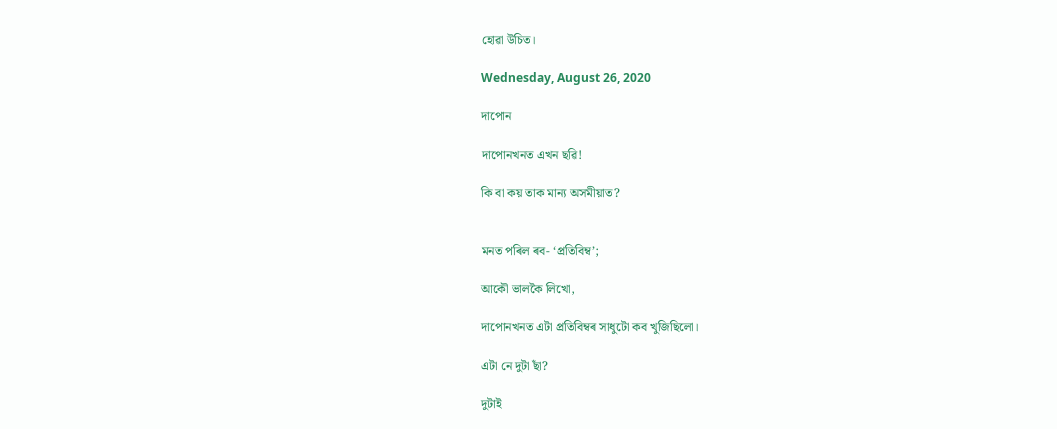হোৱা উচিত।

Wednesday, August 26, 2020

দাপোন

দাপোনখনত এখন ছৱি!

কি বা কয় তাক মান্য অসমীয়াত?


মনত পৰিল ৰব- ‘প্ৰতিবিম্ব’;

আকৌ ভালকৈ লিখো,

দাপোনখনত এটা প্ৰতিবিম্বৰ সাধুটো কব খুজিছিলো।

এটা নে দুটা ছাঁ?

দুটাই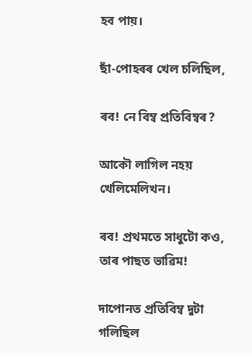হব পায়।

ছাঁ-পোহৰৰ খেল চলিছিল,

ৰব! নে বিম্ব প্ৰতিবিম্বৰ?

আকৌ লাগিল নহয় খেলিমেলিখন।

ৰব! প্ৰথমতে সাধুটো কও, তাৰ পাছত ভাৱিম!

দাপোনত প্ৰতিবিম্ব দুটা গলিছিল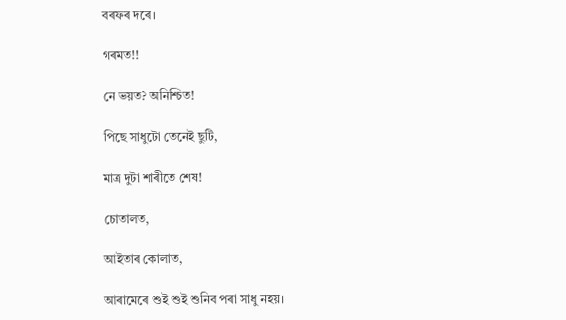বৰফৰ দৰে।

গৰমত!!

নে ভয়ত? অনিশ্চিত!

পিছে সাধুটো তেনেই ছুটি,

মাত্ৰ দুটা শাৰীতে শেষ!

চোতালত,

আইতাৰ কোলাত,

আৰামেৰে শুই শুই শুনিব পৰা সাধু নহয়।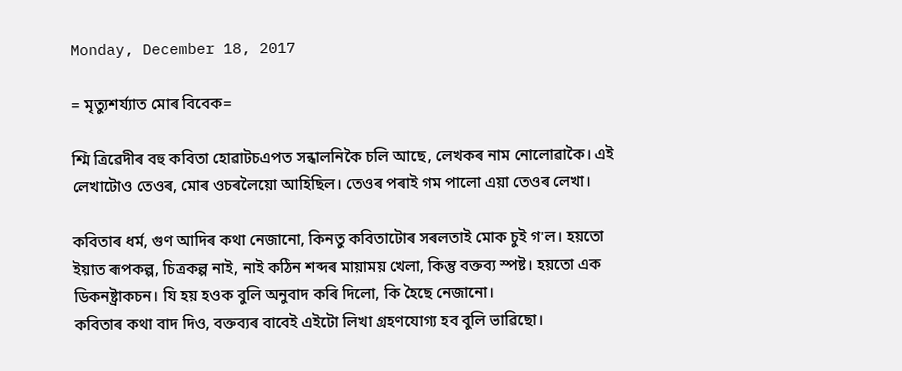Monday, December 18, 2017

= মৃত্যুশৰ্য্যাত মোৰ বিবেক=

শ্মি ত্ৰিৱেদীৰ বহু কবিতা হোৱাটচএপত সন্ধালনিকৈ চলি আছে, লেখকৰ নাম নোলোৱাকৈ। এই লেখাটোও তেওৰ, মোৰ ওচৰলৈয়ো আহিছিল। তেওৰ পৰাই গম পালো এয়া তেওৰ লেখা।

কবিতাৰ ধৰ্ম, গুণ আদিৰ কথা নেজানো, কিনতু কবিতাটোৰ সৰলতাই মোক চুই গ'ল। হয়তো ইয়াত ৰূপকল্প, চিত্ৰকল্প নাই, নাই কঠিন শব্দৰ মায়াময় খেলা, কিন্তু বক্তব্য স্পষ্ট। হয়তো এক ডিকনষ্ট্ৰাকচন। যি হয় হওক বুলি অনুবাদ কৰি দিলো, কি হৈছে নেজানো।
কবিতাৰ কথা বাদ দিও, বক্তব্যৰ বাবেই এইটো লিখা গ্ৰহণযোগ্য হব বুলি ভাৱিছো।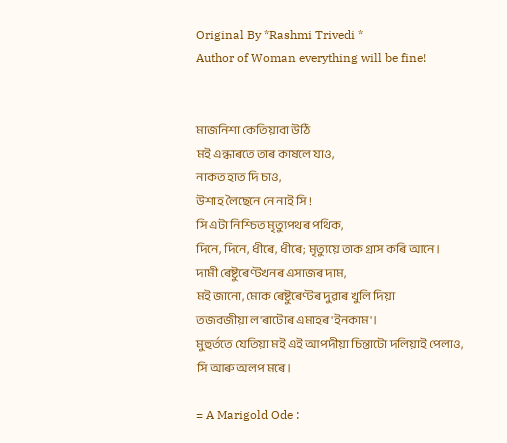Original By *Rashmi Trivedi *
Author of Woman everything will be fine!


মাজনিশা কেতিয়াবা উঠি
মই এন্ধাৰতে তাৰ কাষলে যাও,
নাকত হাত দি চাও,
উশাহ লৈছেনে নে নাই সি !
সি এটা নিশ্চিত মৃত্যুপথৰ পথিক,
দিনে, দিনে, ধীৰে, ধীৰে; মৃত্যুয়ে তাক গ্ৰাস কৰি আনে।
দামী ৰেষ্টুৰেণ্টখনৰ এসাজৰ দাম,
মই জানো, মোক ৰেষ্টুৰেণ্টৰ দুৱাৰ খুলি দিয়া
তজবজীয়া ল'ৰাটোৰ এমাহৰ 'ইনকাম'।
মুহুৰ্ততে যেতিয়া মই এই আপদীয়া চিন্তাটো দলিয়াই পেলাও,
সি আৰু অলপ মৰে।

= A Marigold Ode :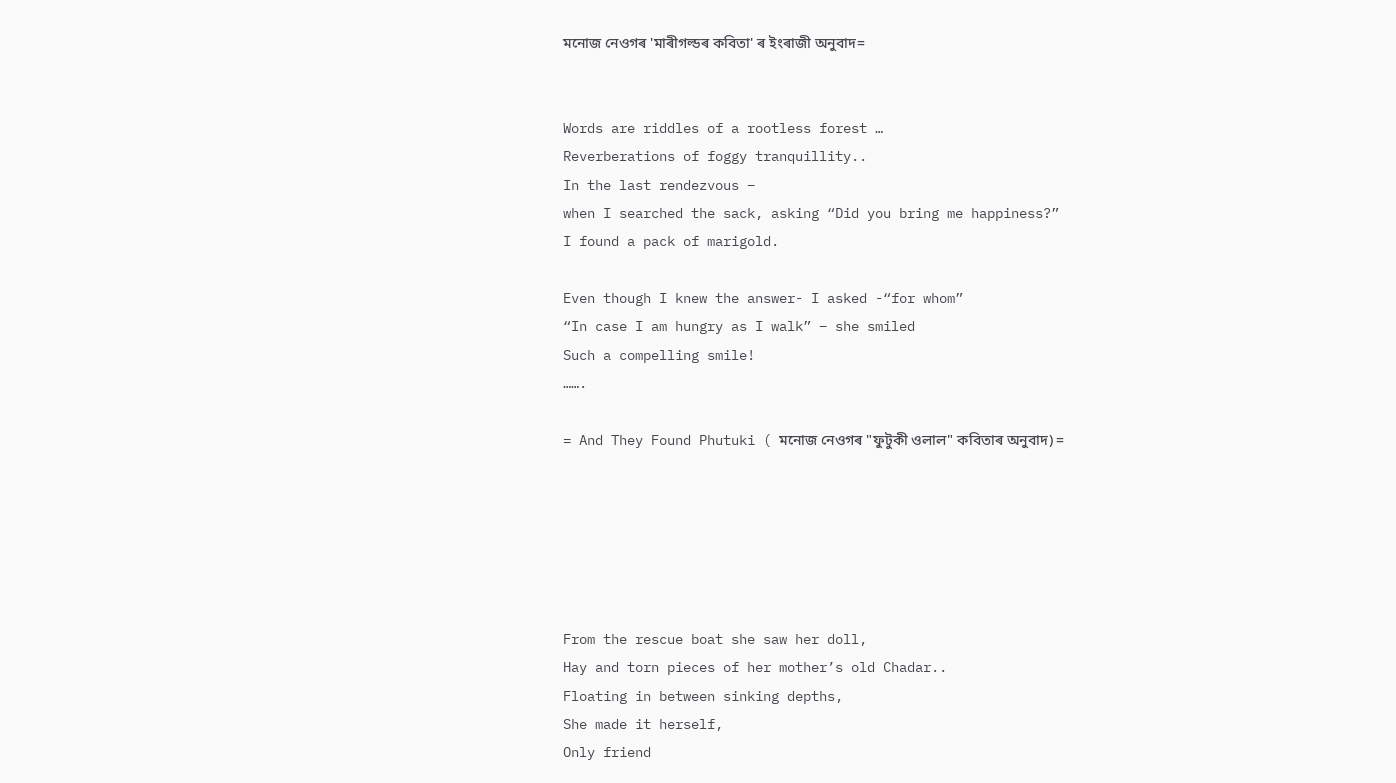মনোজ নেওগৰ 'মাৰীগল্ডৰ কবিতা' ৰ ইংৰাজী অনুবাদ=


Words are riddles of a rootless forest …
Reverberations of foggy tranquillity..
In the last rendezvous –
when I searched the sack, asking “Did you bring me happiness?”
I found a pack of marigold.

Even though I knew the answer- I asked -“for whom”
“In case I am hungry as I walk” – she smiled
Such a compelling smile!
…….

= And They Found Phutuki ( মনোজ নেওগৰ "ফুটুকী ওলাল" কবিতাৰ অনুবাদ) =






From the rescue boat she saw her doll,
Hay and torn pieces of her mother’s old Chadar..
Floating in between sinking depths,
She made it herself,
Only friend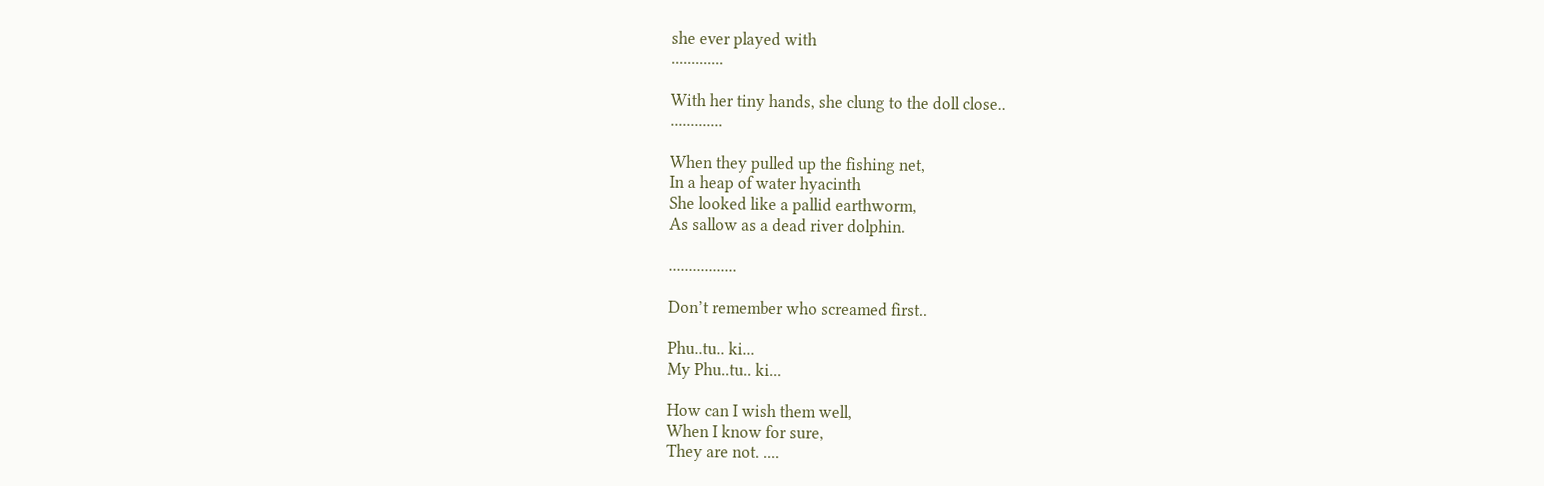she ever played with
.............

With her tiny hands, she clung to the doll close..
.............

When they pulled up the fishing net,
In a heap of water hyacinth
She looked like a pallid earthworm,
As sallow as a dead river dolphin.

.................

Don’t remember who screamed first..

Phu..tu.. ki...
My Phu..tu.. ki...

How can I wish them well,
When I know for sure,
They are not. ....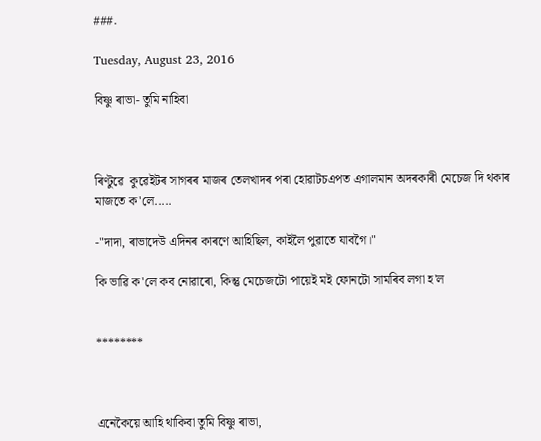###.

Tuesday, August 23, 2016

বিষ্ণু ৰাভা- তুমি নাহিবা



ৰিণ্টুৱে  কুৱেইটৰ সাগৰৰ মাজৰ তেলখাদৰ পৰা হোৱাটচএপত এগালমান অদৰকাৰী মেচেজ দি থকাৰ মাজতে ক'লে.....

-"দাদা, ৰাভাদেউ এদিনৰ কাৰণে আহিছিল, কাইলৈ পুৱাতে যাবগৈ।"

কি ভাৱি ক'লে কব নোৱাৰো, কিন্তু মেচেজটো পায়েই মই ফোনটো সামৰিব লগা হ'ল


********



এনেকৈয়ে আহি থাকিবা তুমি বিষ্ণু ৰাভা,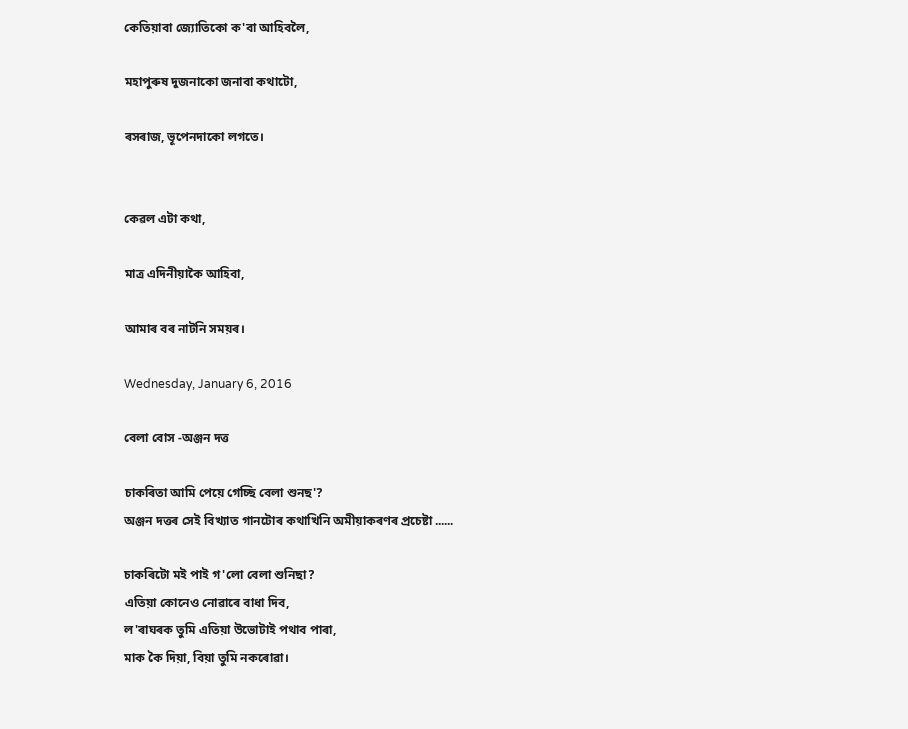কেতিয়াবা জ্যোতিকো ক'বা আহিবলৈ,

মহাপুৰুষ দুজনাকো জনাবা কথাটো,

ৰসৰাজ, ভূপেনদাকো লগতে।


কেৱল এটা কথা,

মাত্ৰ এদিনীয়াকৈ আহিবা,

আমাৰ বৰ নাটনি সময়ৰ।

Wednesday, January 6, 2016

বেলা বোস -অঞ্জন দত্ত

চাকৰিতা আমি পেয়ে গেচ্ছি বেলা শুনছ'?
অঞ্জন দত্তৰ সেই বিখ্যাত গানটোৰ কথাখিনি অমীয়াকৰণৰ প্ৰচেষ্টা ......

চাকৰিটো মই পাই গ'লো বেলা শুনিছা?
এতিয়া কোনেও নোৱাৰে বাধা দিব,
ল'ৰাঘৰক তুমি এতিয়া উভোটাই পথাব পাৰা,
মাক কৈ দিয়া, বিয়া তুমি নকৰোৱা।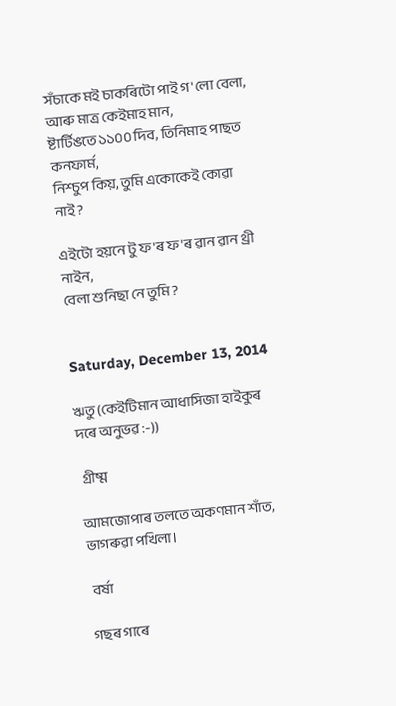সঁচাকে মই চাকৰিটো পাই গ'লো বেলা,
আৰু মাত্ৰ কেইমাহ মান,
ষ্টাৰ্টিঙতে ১১০০ দিব, তিনিমাহ পাছত কনফাৰ্ম,
নিশ্চুপ কিয়, তুমি একোকেই কোৱা নাই?

এইটো হয়নে টু ফ'ৰ ফ'ৰ ৱান ৱান থ্ৰী নাইন,
বেলা শুনিছা নে তুমি?


Saturday, December 13, 2014

ঋতু (কেইটিমান আধাসিজা হাইকুৰ দৰে অনুভৱ :-))

 গ্ৰীষ্ম

আমজোপাৰ তলতে অকণমান শাঁত,
ভাগৰুৱা পখিলা।

 বৰ্ষা

গছৰ গাৰে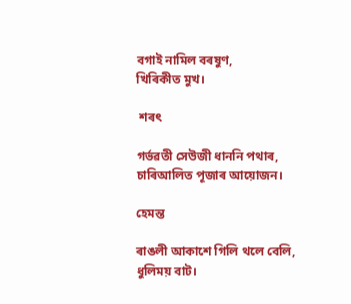বগাই নামিল বৰষুণ,
খিৰিকীত মুখ।

 শৰৎ

গৰ্ভৱতী সেউজী ধাননি পথাৰ,
চাৰিআলিত পূজাৰ আয়োজন।

হেমন্ত

ৰাঙলী আকাশে গিলি থলে বেলি,
ধুলিময় বাট।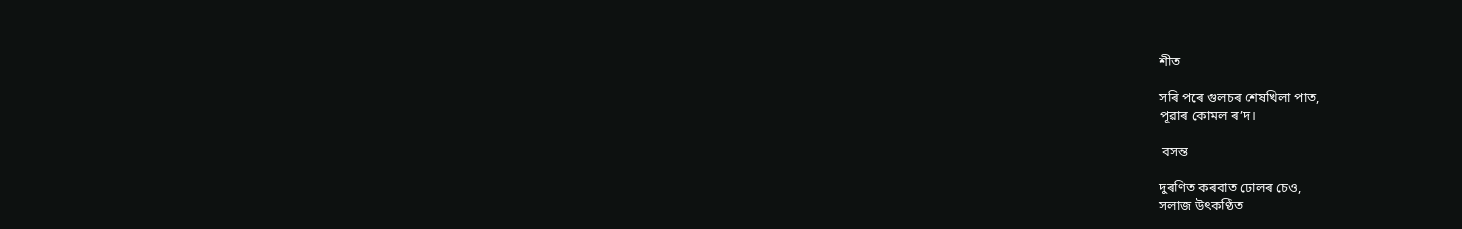শীত

সৰি পৰে গুলচৰ শেষখিলা পাত,
পূৱাৰ কোমল ৰ’দ।

 বসন্ত

দুৰণিত কৰবাত ঢোলৰ চেও,
সলাজ উৎকণ্ঠিত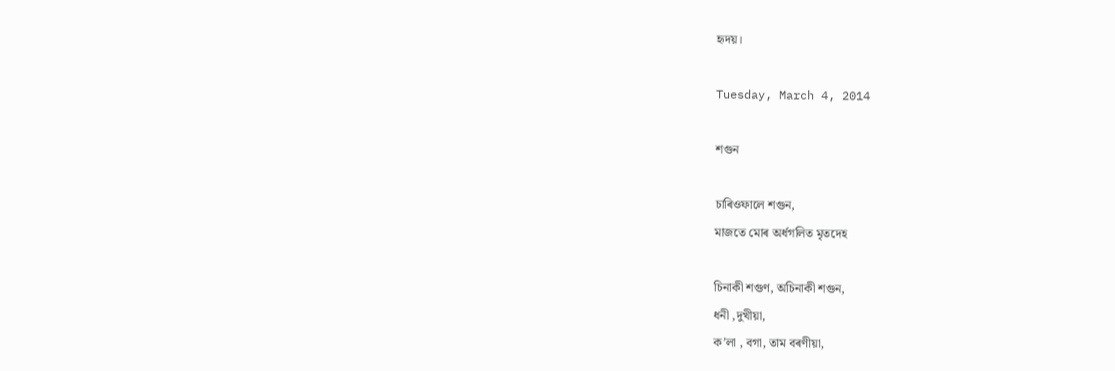হৃদয়।

Tuesday, March 4, 2014

শগুন

চাৰিওফালে শগুন,
মাজতে মোৰ অৰ্ধগলিত মৃতদেহ

চিনাকী শগুণ, অচিনাকী শগুন,
ধনী ,দুখীয়া,
ক’লা , বগা, তাম বৰণীয়া,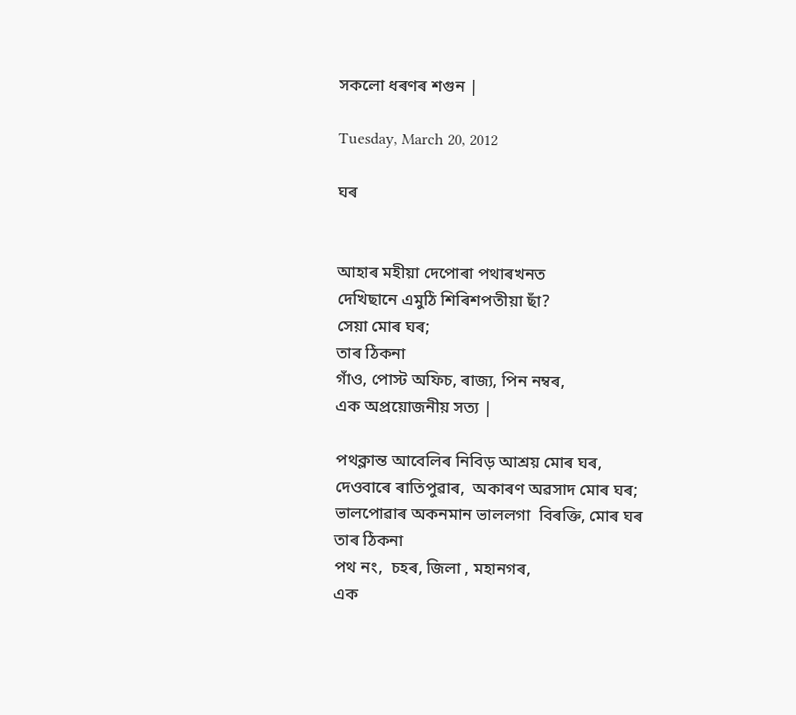সকলো ধৰণৰ শগুন |

Tuesday, March 20, 2012

ঘৰ


আহাৰ মহীয়া দেপোৰা পথাৰখনত
দেখিছানে এমুঠি শিৰিশপতীয়া ছাঁ?
সেয়া মোৰ ঘৰ;
তাৰ ঠিকনা
গাঁও, পোস্ট অফিচ, ৰাজ্য, পিন নম্বৰ,
এক অপ্ৰয়োজনীয় সত্য |

পথক্লান্ত আবেলিৰ নিবিড় আশ্ৰয় মোৰ ঘৰ,
দেওবাৰে ৰাতিপুৱাৰ,  অকাৰণ অৱসাদ মোৰ ঘৰ;
ভালপোৱাৰ অকনমান ভাললগা  বিৰক্তি, মোৰ ঘৰ
তাৰ ঠিকনা
পথ নং,  চহৰ, জিলা , মহানগৰ,
এক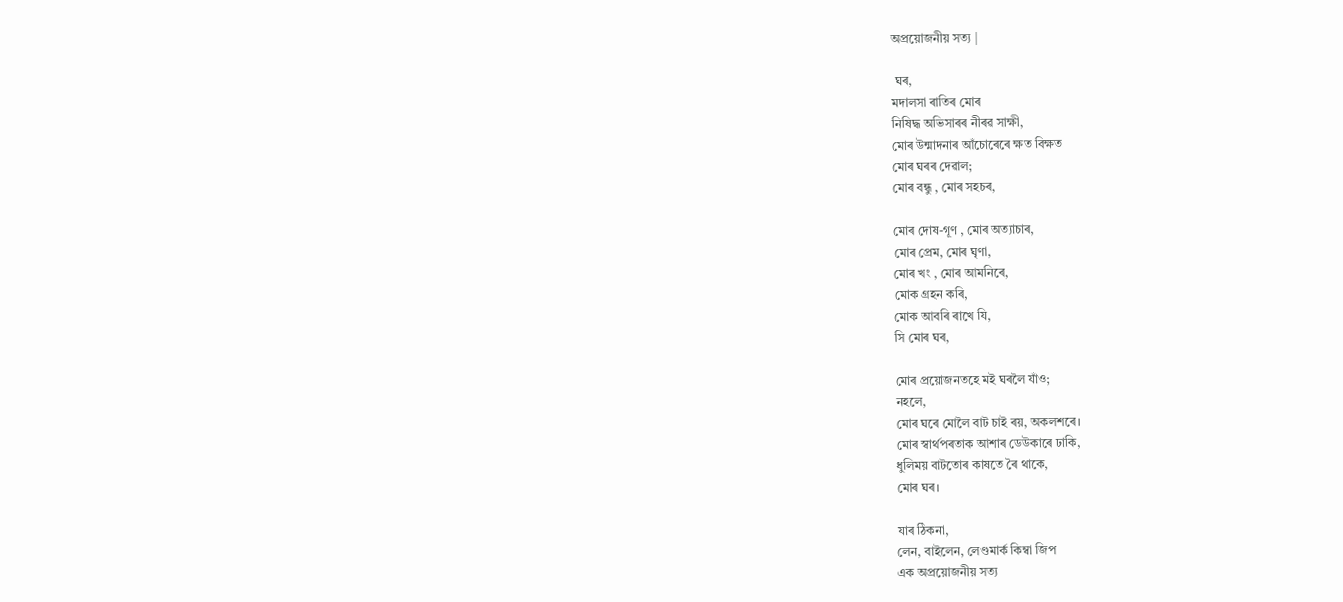অপ্ৰয়োজনীয় সত্য |

 ঘৰ,
মদালসা ৰাতিৰ মোৰ
নিষিদ্ধ অভিসাৰৰ নীৰৱ সাক্ষী,
মোৰ উন্মাদনাৰ আঁচোৰেৰে ক্ষত বিক্ষত
মোৰ ঘৰৰ দেৱাল;
মোৰ বন্ধু , মোৰ সহচৰ,

মোৰ দোষ-গূণ , মোৰ অত্যাচাৰ,
মোৰ প্ৰেম, মোৰ ঘৃণা,
মোৰ খং , মোৰ আমনিৰে,
মোক গ্ৰহন কৰি,
মোক আবৰি ৰাখে যি,
সি মোৰ ঘৰ,

মোৰ প্ৰয়োজনতহে মই ঘৰলৈ যাঁও;
নহলে,
মোৰ ঘৰে মোলৈ বাট চাই ৰয়, অকল‍শৰে।
মোৰ স্বাৰ্থপৰতাক আশাৰ ডেউকাৰে ঢাকি,
ধুলিময় বাটতোৰ কা‍ষতে ৰৈ থাকে,
মোৰ ঘৰ।

যাৰ ঠিকনা,
লেন, বাইলেন, লেণ্ডমাৰ্ক কিম্বা জিপ
এক অপ্ৰয়োজনীয় সত্য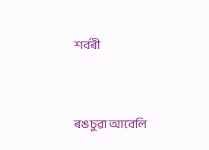শৰ্বৰী


ৰঙচুৱা আবেলি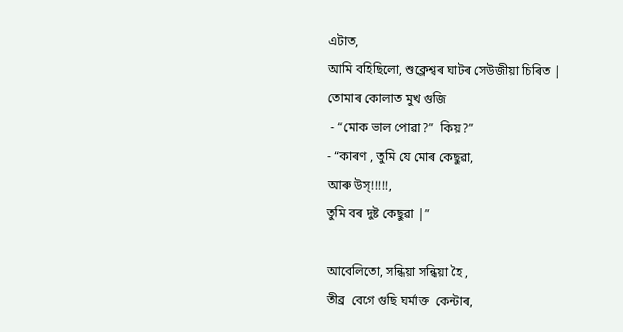এটাত,
আমি বহিছিলো, শুক্লেশ্বৰ ঘাটৰ সেউজীয়া চিৰিত |
তোমাৰ কোলাত মুখ গুজি
 - “মোক ভাল পোৱা?”  কিয়?”
- “কাৰণ , তুমি যে মোৰ কেছুৱা,
আৰু উস্!!!!!,
তুমি বৰ দুষ্ট কেছুৱা |”

আবেলিতো, সন্ধিয়া সন্ধিয়া হৈ ,
তীব্ৰ  বেগে গুছি ঘৰ্মাক্ত  কেন্টাৰ,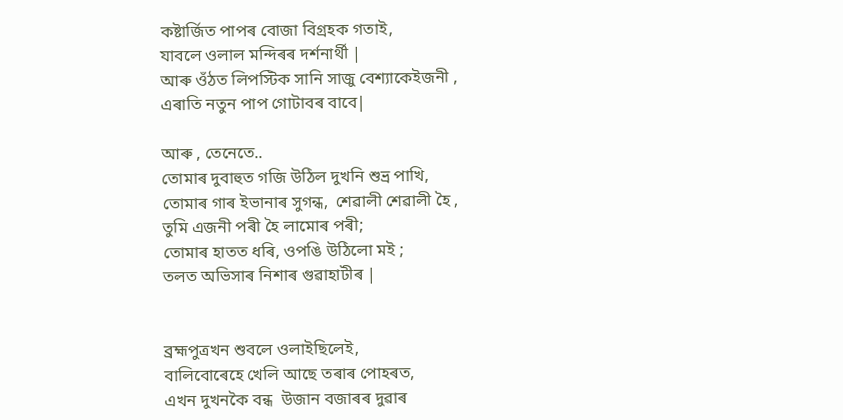কষ্টাৰ্জিত পাপৰ বোজা বিগ্ৰহক গতাই,
যাবলে ওলাল মন্দিৰৰ দৰ্শনাৰ্থী |
আৰু ওঁঠত লিপস্টিক সানি সাজু বেশ্যাকেইজনী ,
এৰাতি নতুন পাপ গোটাবৰ বাবে|

আৰু , তেনেতে..
তোমাৰ দুবাহুত গজি উঠিল দুখনি শুভ্ৰ পাখি,
তোমাৰ গাৰ ইভানাৰ সুগন্ধ,  শেৱালী শেৱালী হৈ ,
তুমি এজনী পৰী হৈ লামোৰ পৰী;
তোমাৰ হাতত ধৰি, ওপঙি উঠিলো মই ;
তলত অভিসাৰ নিশাৰ গুৱাহাটীৰ |


ব্ৰহ্মপুত্ৰখন শুবলে ওলাইছিলেই,
বালিবোৰেহে খেলি আছে তৰাৰ পোহৰত,
এখন দুখনকৈ বন্ধ  উজান বজাৰৰ দুৱাৰ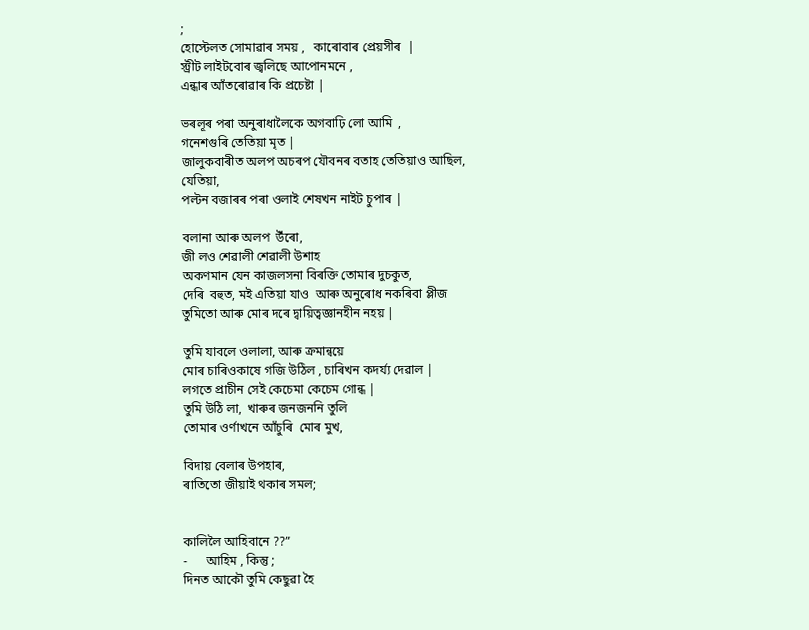;
হোস্টেলত সোমাৱাৰ সময় ,   কাৰোবাৰ প্ৰেয়সীৰ  |
স্ট্ৰীট লাইটবোৰ জ্বলিছে আপোনমনে ,
এন্ধাৰ আঁতৰোৱাৰ কি প্ৰচেষ্টা |

ভৰলূৰ পৰা অনুৰাধালৈকে অগবাঢ়ি লো আমি  ,
গনেশগুৰি তেতিয়া মৃত |
জালুকবাৰীত অলপ অচৰপ যৌবনৰ বতাহ তেতিয়াও আছিল,
যেতিয়া,
পল্টন বজাৰৰ পৰা ওলাই শেষখন নাইট চুপাৰ |

বলানা আৰু অলপ  উঁৰো,
জী লও শেৱালী শেৱালী উশাহ
অকণমান যেন কাজলসনা বিৰক্তি তোমাৰ দুচকুত,
দেৰি  বহুত, মই এতিয়া যাও  আৰু অনুৰোধ নকৰিবা প্লীজ
তুমিতো আৰু মোৰ দৰে দ্বায়িত্বজ্ঞানহীন নহয় |

তুমি যাবলে ওলালা, আৰু ক্ৰমান্বয়ে
মোৰ চাৰিওকাষে গজি উঠিল , চাৰিখন কদৰ্য্য দেৱাল |
লগতে প্ৰাচীন সেই কেচেমা কেচেম গোন্ধ |
তুমি উঠি লা,  খাৰুৰ জনজননি তুলি
তোমাৰ ওৰ্ণাখনে আঁচুৰি  মোৰ মুখ,

বিদায় বেলাৰ উপহাৰ,
ৰাতিতো জীয়াই থকাৰ সমল;


কালিলৈ আহিবানে ??”
-      আহিম , কিন্তু ;
দিনত আকৌ তুমি কেছুৱা হৈ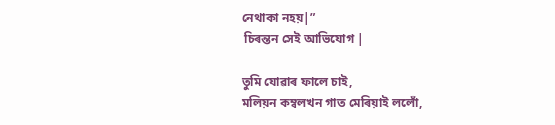নেথাকা নহয়|”
 চিৰন্তন সেই আভিযোগ |

তুমি যোৱাৰ ফালে চাই,
মলিয়ন কম্বলখন গাত মেৰিয়াই ললোঁ,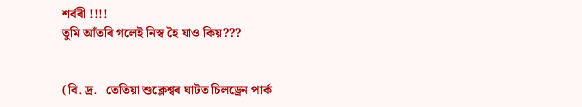শৰ্বৰী !!!!
তুমি আঁতৰি গলেই নিস্ব হৈ যাও কিয়???


(বি. দ্ৰ.   তেতিয়া শুক্লেশ্বৰ ঘাটত চিলড্ৰেন পাৰ্ক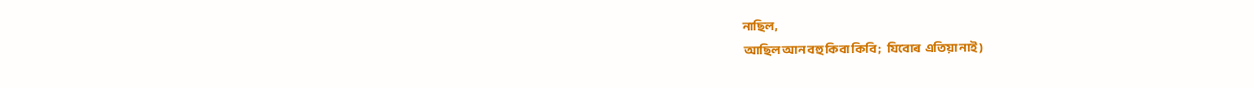নাছিল,
 আছিল আন বহু কিবা কিবি ;   যিবোৰ  এতিয়া নাই)